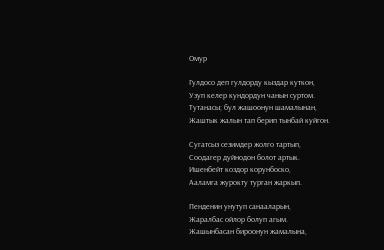Омур

Гулдосо деп гулдорду кыздар куткон,
Узуп келер кундордун чанын суртом.
Тутанасы; бул жашоонун шамалынан,
Жаштык жалын тап берип тынбай куйгон.

Сугатсыз сезимдер жолго тартып,
Соодагер дуйнодон болот артык.
Ишенбейт коздор корунбоско,
Ааламга журокту турган жаркып.

Пенденин унутуп санааларын,
Жаралбас ойлор болуп агым.
Жашынбасан бироонун жамалына,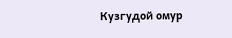Кузгудой омур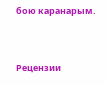бою каранарым.


Рецензии